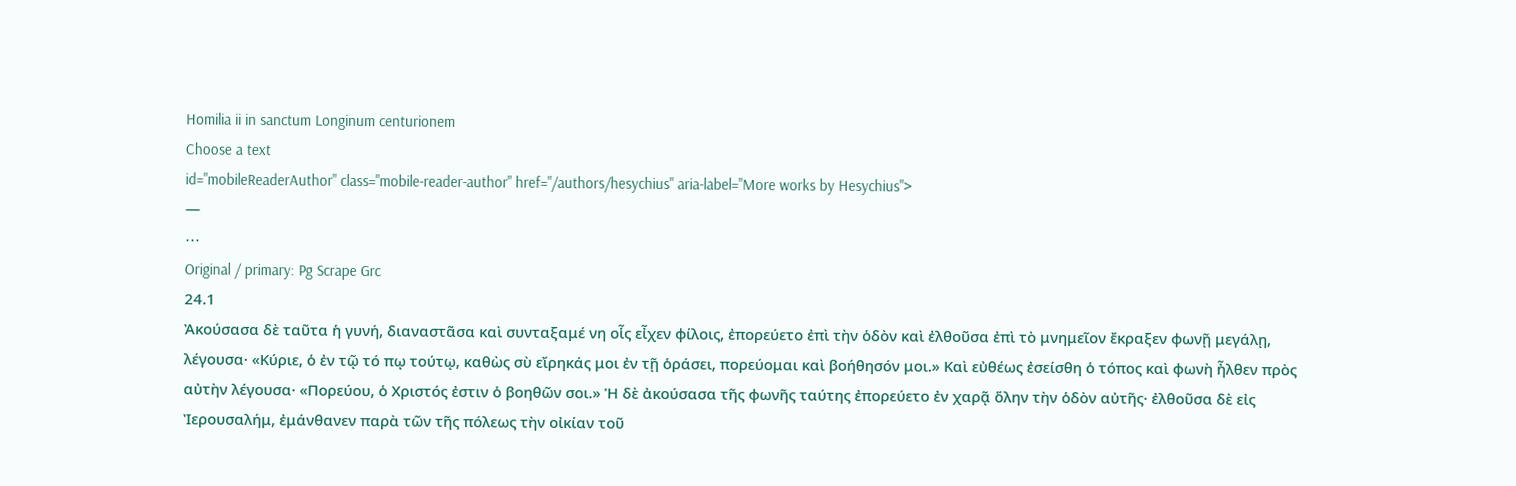Homilia ii in sanctum Longinum centurionem
Choose a text
id="mobileReaderAuthor" class="mobile-reader-author" href="/authors/hesychius" aria-label="More works by Hesychius">
—
⋯
Original / primary: Pg Scrape Grc
24.1
Ἀκούσασα δὲ ταῦτα ἡ γυνή, διαναστᾶσα καὶ συνταξαμέ νη οἷς εἶχεν φίλοις, ἐπορεύετο ἐπὶ τὴν ὁδὸν καὶ ἐλθοῦσα ἐπὶ τὸ μνημεῖον ἔκραξεν φωνῇ μεγάλῃ, λέγουσα· «Κύριε, ὁ ἐν τῷ τό πῳ τούτῳ, καθὼς σὺ εἴρηκάς μοι ἐν τῇ ὁράσει, πορεύομαι καὶ βοήθησόν μοι.» Καὶ εὐθέως ἐσείσθη ὁ τόπος καὶ φωνὴ ἦλθεν πρὸς αὐτὴν λέγουσα· «Πορεύου, ὁ Χριστός ἐστιν ὁ βοηθῶν σοι.» Ἡ δὲ ἀκούσασα τῆς φωνῆς ταύτης ἐπορεύετο ἐν χαρᾷ ὅλην τὴν ὁδὸν αὐτῆς· ἐλθοῦσα δὲ εἰς Ἰερουσαλήμ, ἐμάνθανεν παρὰ τῶν τῆς πόλεως τὴν οἰκίαν τοῦ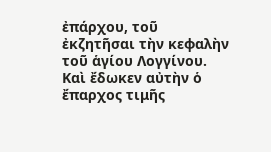ἐπάρχου, τοῦ ἐκζητῆσαι τὴν κεφαλὴν τοῦ ἁγίου Λογγίνου. Καὶ ἔδωκεν αὐτὴν ὁ ἔπαρχος τιμῆς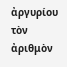ἀργυρίου τὸν ἀριθμὸν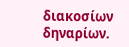διακοσίων δηναρίων.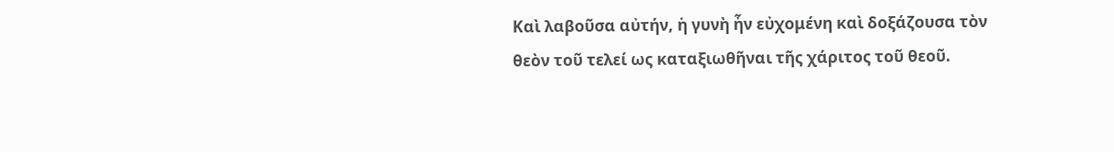Καὶ λαβοῦσα αὐτήν, ἡ γυνὴ ἦν εὐχομένη καὶ δοξάζουσα τὸν θεὸν τοῦ τελεί ως καταξιωθῆναι τῆς χάριτος τοῦ θεοῦ.